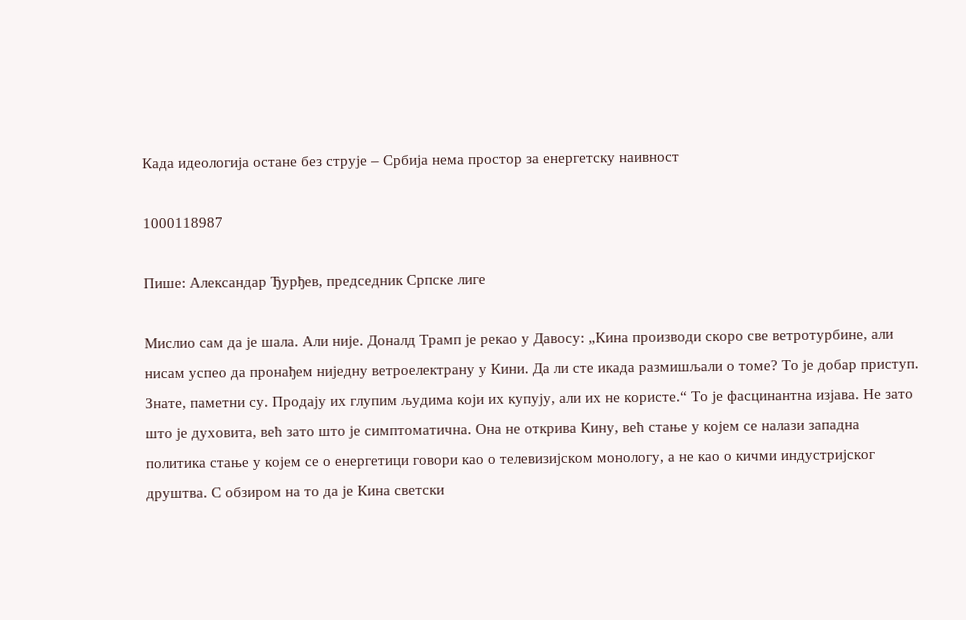Када идеологија остане без струје – Србија нема простор за енергетску наивност

1000118987

Пише: Александар Ђурђев, председник Српске лиге

Мислио сам да је шала. Али није. Доналд Трамп је рекао у Давосу: „Кина производи скоро све ветротурбине, али нисам успео да пронађем ниједну ветроелектрану у Кини. Да ли сте икада размишљали о томе? То је добар приступ. Знате, паметни су. Продају их глупим људима који их купују, али их не користе.“ То је фасцинантна изјава. Не зато што је духовита, већ зато што је симптоматична. Она не открива Кину, већ стање у којем се налази западна политика стање у којем се о енергетици говори као о телевизијском монологу, а не као о кичми индустријског друштва. С обзиром на то да је Кина светски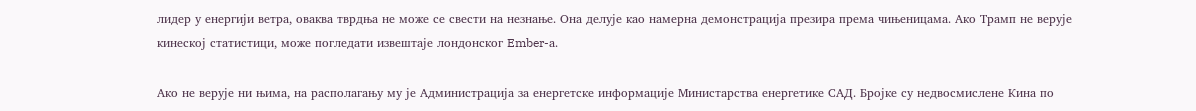лидер у енергији ветра, оваква тврдња не може се свести на незнање. Она делује као намерна демонстрација презира према чињеницама. Ако Трамп не верује кинеској статистици, може погледати извештаје лондонског Ember-а.

Ако не верује ни њима, на располагању му је Администрација за енергетске информације Министарства енергетике САД. Бројке су недвосмислене Кина по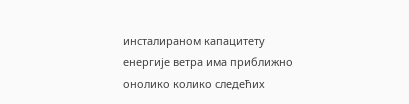инсталираном капацитету енергије ветра има приближно онолико колико следећих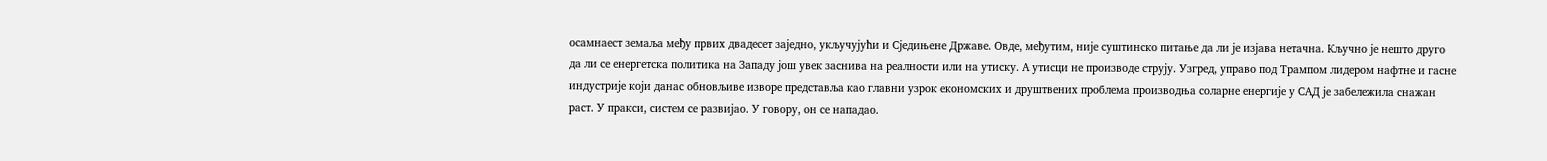осамнаест земаља међу првих двадесет заједно, укључујући и Сједињене Државе. Овде, међутим, није суштинско питање да ли је изјава нетачна. Кључно је нешто друго да ли се енергетска политика на Западу још увек заснива на реалности или на утиску. А утисци не производе струју. Узгред, управо под Трампом лидером нафтне и гасне индустрије који данас обновљиве изворе представља као главни узрок економских и друштвених проблема производња соларне енергије у САД је забележила снажан раст. У пракси, систем се развијао. У говору, он се нападао.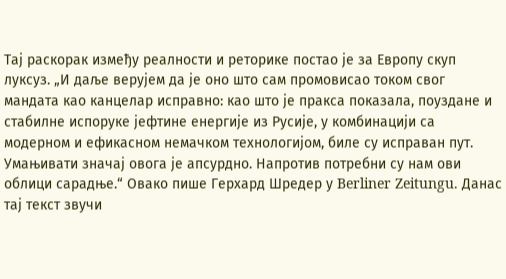Тај раскорак између реалности и реторике постао је за Европу скуп луксуз. „И даље верујем да је оно што сам промовисао током свог мандата као канцелар исправно: као што је пракса показала, поуздане и стабилне испоруке јефтине енергије из Русије, у комбинацији са модерном и ефикасном немачком технологијом, биле су исправан пут. Умањивати значај овога је апсурдно. Напротив потребни су нам ови облици сарадње.“ Овако пише Герхард Шредер у Berliner Zeitungu. Данас тај текст звучи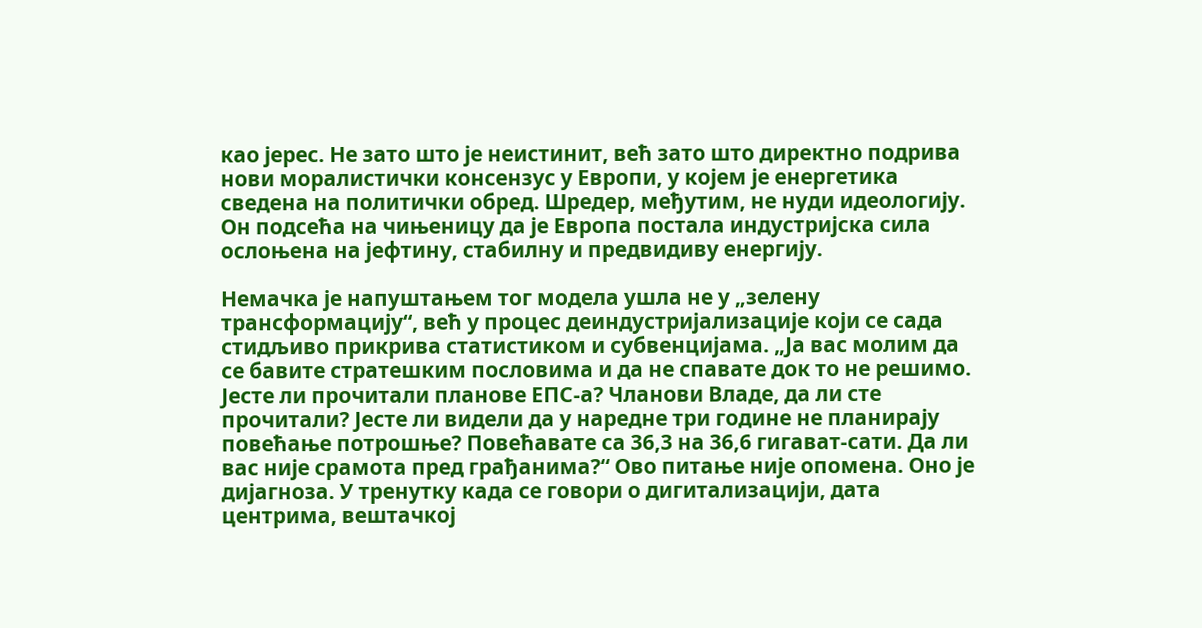као јерес. Не зато што је неистинит, већ зато што директно подрива нови моралистички консензус у Европи, у којем је енергетика сведена на политички обред. Шредер, међутим, не нуди идеологију. Он подсећа на чињеницу да је Европа постала индустријска сила ослоњена на јефтину, стабилну и предвидиву енергију.

Немачка је напуштањем тог модела ушла не у „зелену трансформацију“, већ у процес деиндустријализације који се сада стидљиво прикрива статистиком и субвенцијама. „Ја вас молим да се бавите стратешким пословима и да не спавате док то не решимо. Јесте ли прочитали планове ЕПС-а? Чланови Владе, да ли сте прочитали? Јесте ли видели да у наредне три године не планирају повећање потрошње? Повећавате са 36,3 на 36,6 гигават-сати. Да ли вас није срамота пред грађанима?“ Ово питање није опомена. Оно је дијагноза. У тренутку када се говори о дигитализацији, дата центрима, вештачкој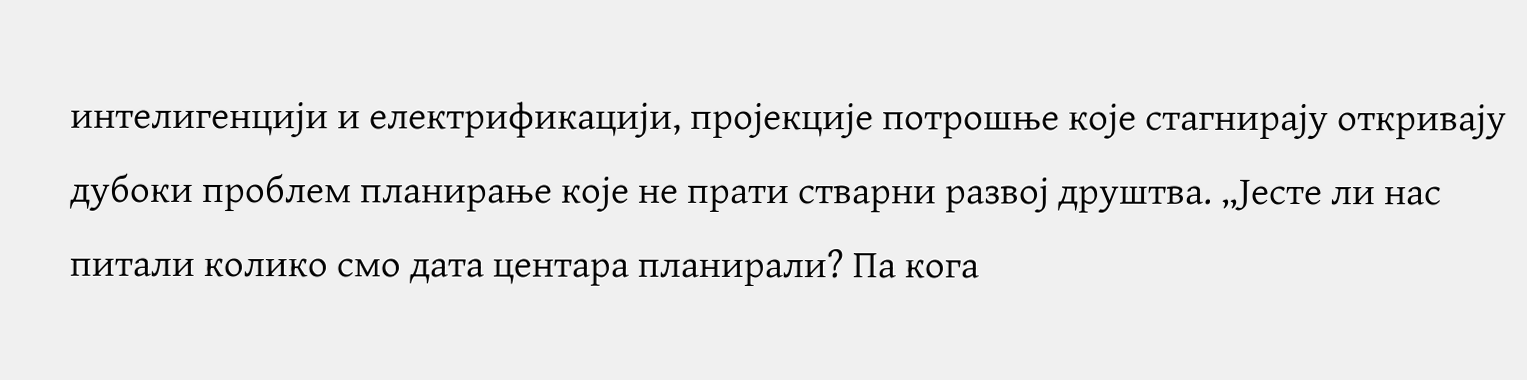интелигенцији и електрификацији, пројекције потрошње које стагнирају откривају дубоки проблем планирање које не прати стварни развој друштва. „Јесте ли нас питали колико смо дата центара планирали? Па кога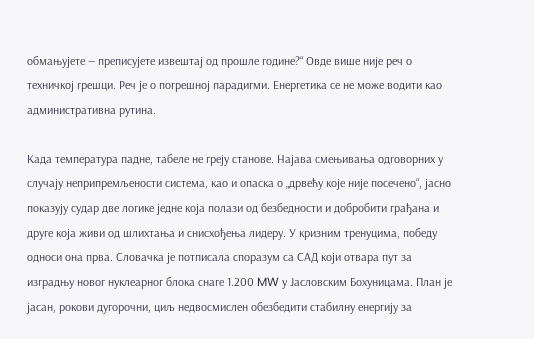обмањујете — преписујете извештај од прошле године?“ Овде више није реч о техничкој грешци. Реч је о погрешној парадигми. Енергетика се не може водити као административна рутина.

Када температура падне, табеле не греју станове. Најава смењивања одговорних у случају неприпремљености система, као и опаска о „дрвећу које није посечено“, јасно показују судар две логике једне која полази од безбедности и добробити грађана и друге која живи од шлихтања и снисхођења лидеру. У кризним тренуцима, победу односи она прва. Словачка је потписала споразум са САД који отвара пут за изградњу новог нуклеарног блока снаге 1.200 MW у Јасловским Бохуницама. План је јасан, рокови дугорочни, циљ недвосмислен обезбедити стабилну енергију за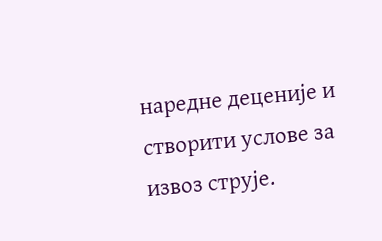наредне деценије и створити услове за извоз струје.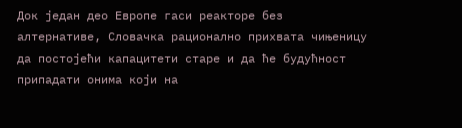Док један део Европе гаси реакторе без алтернативе, Словачка рационално прихвата чињеницу да постојећи капацитети старе и да ће будућност припадати онима који на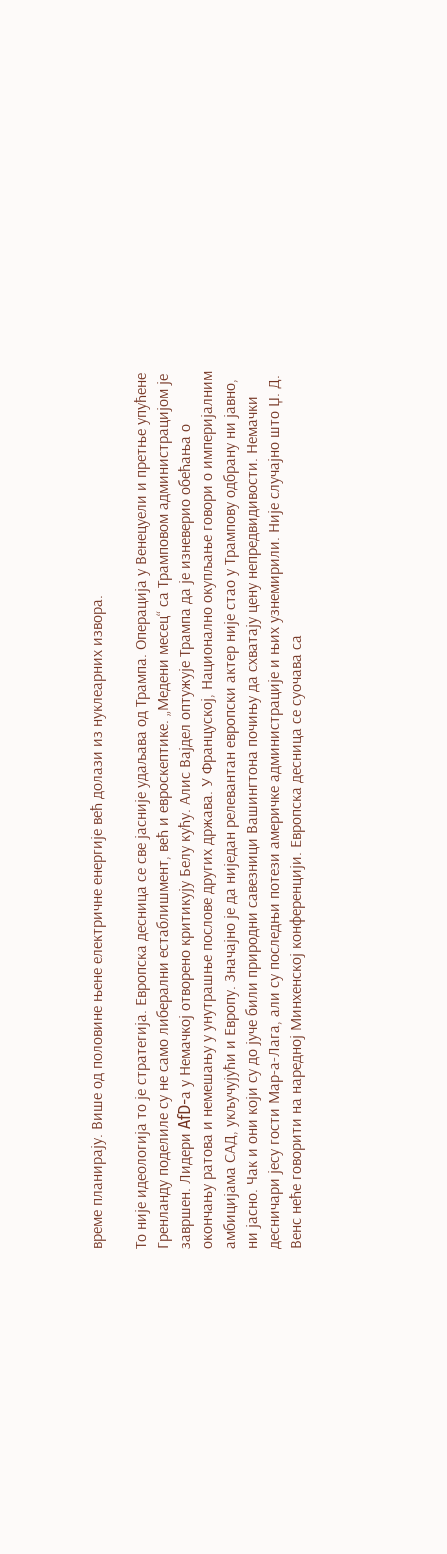време планирају. Више од половине њене електричне енергије већ долази из нуклеарних извора.

То није идеологија то је стратегија. Европска десница се све јасније удаљава од Трампа. Операција у Венецуели и претње упућене Гренланду поделиле су не само либерални естаблишмент, већ и евроскептике. „Медени месец“ са Трамповом администрацијом је завршен. Лидери AfD-а у Немачкој отворено критикују Белу кућу. Алис Вајдел оптужује Трампа да је изневерио обећања о окончању ратова и немешању у унутрашње послове других држава. У Француској, Национално окупљање говори о империјалним амбицијама САД, укључујући и Европу. Значајно је да ниједан релевантан европски актер није стао у Трампову одбрану ни јавно, ни јасно. Чак и они који су до јуче били природни савезници Вашингтона почињу да схватају цену непредвидивости. Немачки десничари јесу гости Мар-а-Лага, али су последњи потези америчке администрације и њих узнемирили. Није случајно што Џ. Д. Венс неће говорити на наредној Минхенској конференцији. Европска десница се суочава са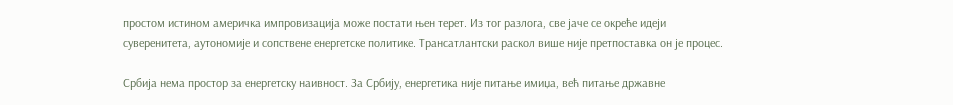простом истином америчка импровизација може постати њен терет. Из тог разлога, све јаче се окреће идеји суверенитета, аутономије и сопствене енергетске политике. Трансатлантски раскол више није претпоставка он је процес.

Србија нема простор за енергетску наивност. За Србију, енергетика није питање имиџа, већ питање државне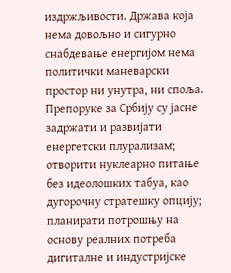издржљивости. Држава која нема довољно и сигурно снабдевање енергијом нема политички маневарски простор ни унутра, ни споља. Препоруке за Србију су јасне задржати и развијати енергетски плурализам; отворити нуклеарно питање без идеолошких табуа, као дугорочну стратешку опцију; планирати потрошњу на основу реалних потреба дигиталне и индустријске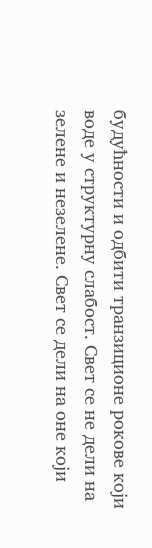будућности и одбити транзиционе рокове који воде у структурну слабост. Свет се не дели на зелене и незелене. Свет се дели на оне који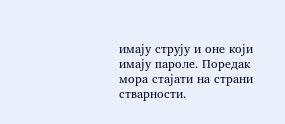имају струју и оне који имају пароле. Поредак мора стајати на страни стварности.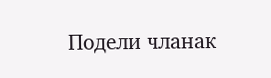Подели чланак